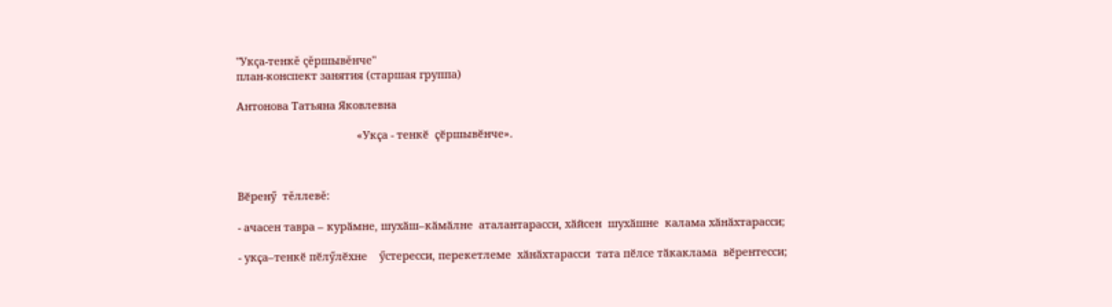"Укҁа-тенкĕ ҁĕршывĕнче"
план-конспект занятия (старшая группа)

Антонова Татьяна Яковлевна

                                        «Укҫа - тенкӗ  ҫӗршывӗнче».



Вӗренӳ  тĕллевĕ:

- ачасен тавра – курӑмне, шухӑш–кӑмӑлне  аталантарасси, хӑйсен  шухӑшне  калама хӑнӑхтарасси;

- укҫа–тенкӗ пӗлӳлӗхне    ӳстересси, перекетлеме  хӑнӑхтарасси  тата пӗлсе тӑкаклама  вӗрентесси;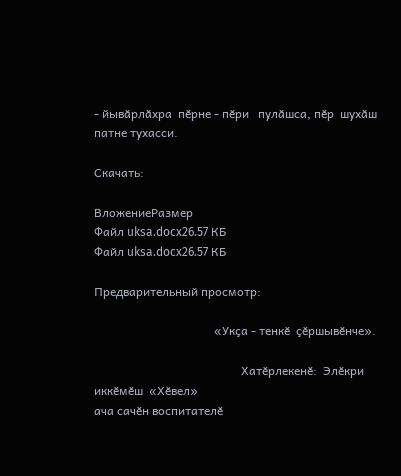- йывӑрлӑхра  пӗрне - пӗри   пулӑшса, пӗр  шухӑш патне тухасси.

Скачать:

ВложениеРазмер
Файл uksa.docx26.57 КБ
Файл uksa.docx26.57 КБ

Предварительный просмотр:

                                        «Укҫа - тенкӗ  ҫӗршывӗнче».

                                                 Хатӗрлекенӗ:  Элӗкри иккӗмӗш  «Хӗвел»                                                                                                                    ача сачӗн воспитателӗ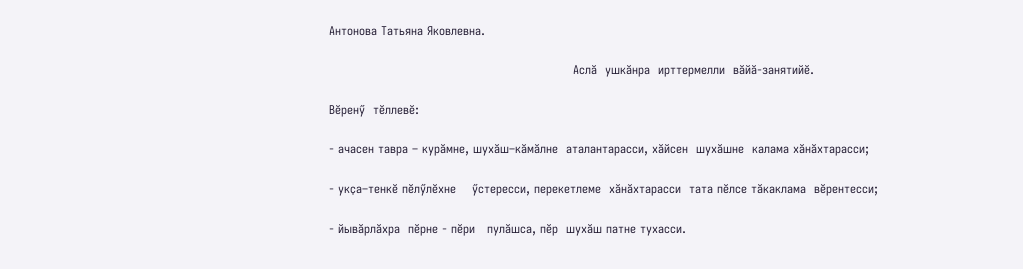Антонова Татьяна Яковлевна.

                                                             Аслӑ  ушкӑнра  ирттермелли  вӑйӑ-занятийӗ.

Вӗренӳ  тĕллевĕ:

- ачасен тавра – курӑмне, шухӑш–кӑмӑлне  аталантарасси, хӑйсен  шухӑшне  калама хӑнӑхтарасси;

- укҫа–тенкӗ пӗлӳлӗхне    ӳстересси, перекетлеме  хӑнӑхтарасси  тата пӗлсе тӑкаклама  вӗрентесси;

- йывӑрлӑхра  пӗрне - пӗри   пулӑшса, пӗр  шухӑш патне тухасси.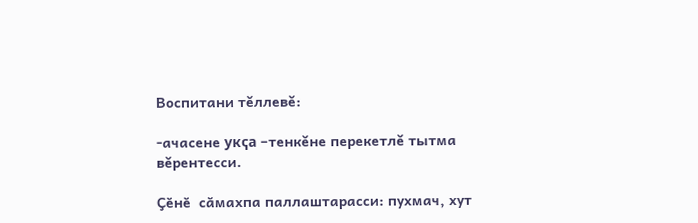Воспитани тĕллевĕ:

-ачасене укҁа –тенкĕне перекетлĕ тытма вĕрентесси.

Ҫӗнӗ  сӑмахпа паллаштарасси: пухмач, хут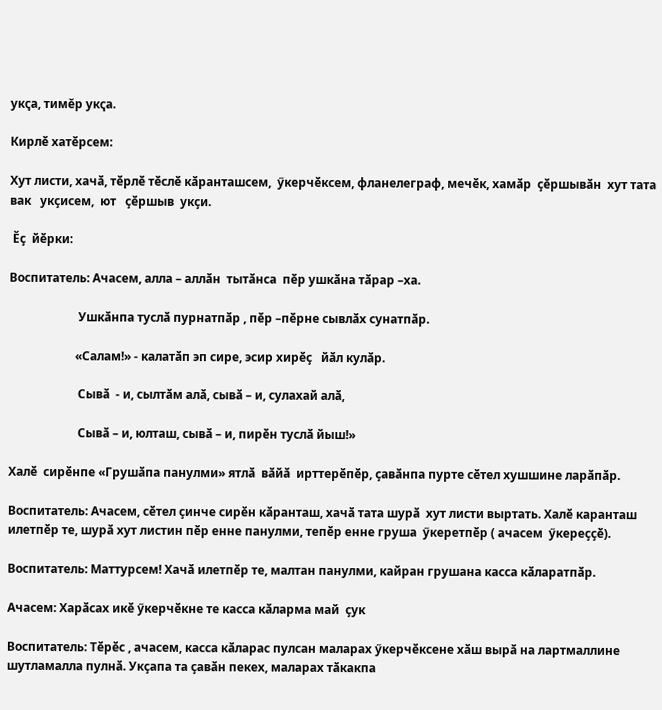укҁа, тимĕр укҁа.

Кирлӗ хатӗрсем:

Хут листи, хачӑ, тӗрлӗ тӗслӗ кӑранташсем,  ӳкерчӗксем, фланелеграф, мечӗк, хамӑр  ҫӗршывӑн  хут тата вак   укҫисем,  ют   ҫӗршыв  укҫи.

 Ӗҫ  йӗрки:

Воспитатель: Ачасем, алла – аллӑн  тытӑнса  пӗр ушкӑна тӑрар –ха.

                       Ушкӑнпа туслӑ пурнатпӑр , пӗр –пӗрне сывлӑх сунатпӑр.

                      «Салам!» - калатӑп эп сире, эсир хирӗҫ   йӑл кулӑр.

                       Сывӑ  - и, сылтӑм алӑ, сывӑ – и, сулахай алӑ,

                       Сывӑ – и, юлташ, сывӑ – и, пирӗн туслӑ йыш!»

Халӗ  сирӗнпе «Грушӑпа панулми» ятлӑ  вӑйӑ  ирттерӗпӗр, ҫавӑнпа пурте сӗтел хушшине ларӑпӑр.

Воспитатель: Ачасем, сӗтел ҫинче сирӗн кӑранташ, хачӑ тата шурӑ  хут листи выртать. Халӗ каранташ илетпӗр те, шурӑ хут листин пӗр енне панулми, тепӗр енне груша  ӳкеретпӗр ( ачасем  ӳкереҫҫӗ).

Воспитатель: Маттурсем! Хачӑ илетпӗр те, малтан панулми, кайран грушана касса кӑларатпӑр.

Ачасем: Харӑсах икӗ ӳкерчӗкне те касса кӑларма май  ҫук

Воспитатель: Тӗрӗс , ачасем, касса кӑларас пулсан маларах ӳкерчӗксене хӑш вырӑ на лартмаллине шутламалла пулнӑ. Укҫапа та ҫавӑн пекех, маларах тӑкакпа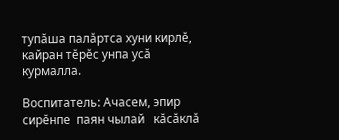тупӑша палӑртса хуни кирлӗ, кайран тӗрӗс унпа усӑ курмалла.

Воспитатель: Ачасем, эпир  сирӗнпе  паян чылай   кӑсӑклӑ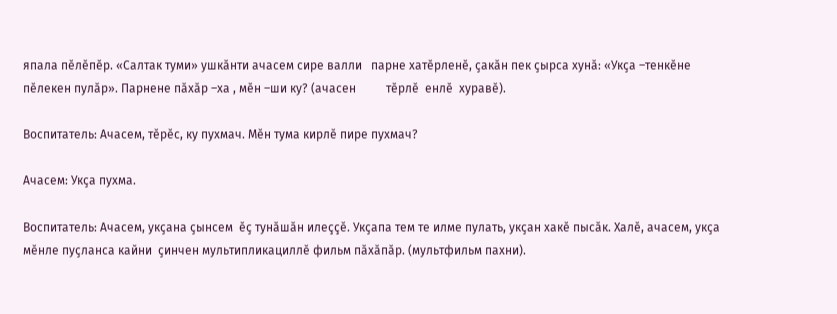япала пӗлӗпӗр. «Салтак туми» ушкӑнти ачасем сире валли   парне хатӗрленӗ, ҫакӑн пек ҫырса хунӑ: «Укҫа –тенкӗне пӗлекен пулӑр». Парнене пӑхӑр –ха , мӗн –ши ку? (ачасен          тӗрлӗ  енлӗ  хуравӗ).

Воспитатель: Ачасем, тӗрӗс, ку пухмач. Мӗн тума кирлӗ пире пухмач?

Ачасем: Укҫа пухма.

Воспитатель: Ачасем, укҫана ҫынсем  ӗҫ тунӑшӑн илеççӗ. Укҫапа тем те илме пулать, укҫан хакӗ пысӑк. Халӗ, ачасем, укҫа мӗнле пуҫланса кайни  ҫинчен мультипликациллӗ фильм пӑхӑпӑр. (мультфильм пахни).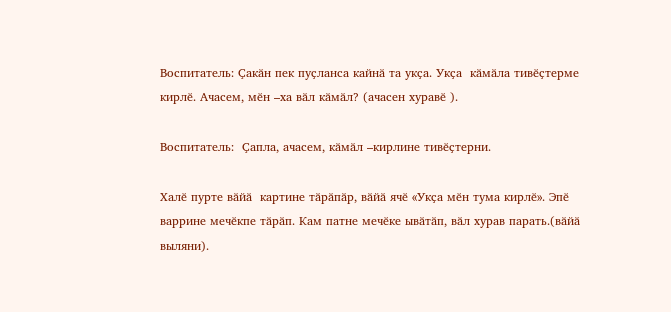Воспитатель: Ҫакӑн пек пуҫланса кайнӑ та укҫа. Укҫа  кӑмӑла тивӗҫтерме кирлӗ. Ачасем, мӗн –ха вӑл кӑмӑл? (ачасен хуравӗ ).

Воспитатель:  Ҫапла, ачасем, кӑмӑл –кирлине тивӗҫтерни.

Халӗ пурте вӑйӑ  картине тӑрӑпӑр, вӑйӑ ячӗ «Укҫа мӗн тума кирлӗ». Эпӗ варрине мечӗкпе тӑрӑп. Кам патне мечӗке ывӑтӑп, вӑл хурав парать.(вӑйӑ выляни).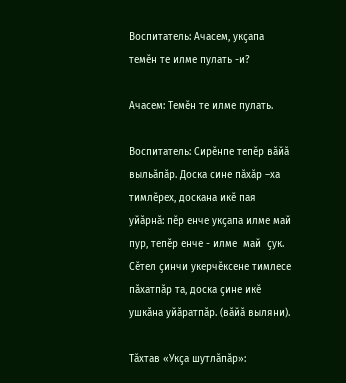Воспитатель: Ачасем, укҫапа темӗн те илме пулать -и?

Ачасем: Темӗн те илме пулать.

Воспитатель: Сирӗнпе тепӗр вӑйӑ выльӑпӑр. Доска сине пӑхӑр –ха тимлӗрех, доскана икӗ пая уйӑрнӑ: пӗр енче укҫапа илме май пур, тепӗр енче - илме  май  ҫук. Сӗтел ҫинчи укерчӗксене тимлесе пӑхатпӑр та, доска ҫине икӗ  ушкӑна уйӑратпӑр. (вӑйӑ выляни).

Тӑхтав «Укҫа шутлӑпӑр»: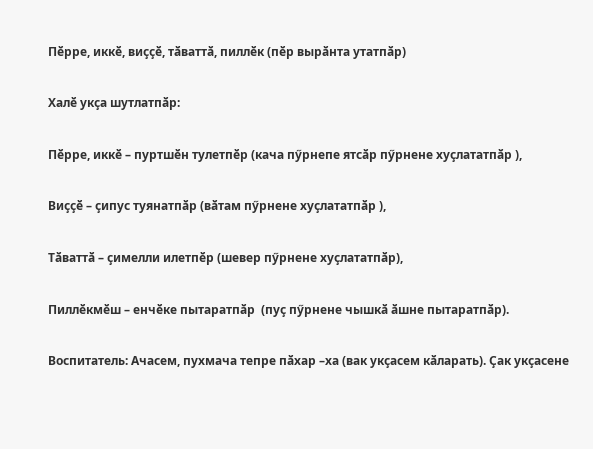Пӗрре, иккӗ, виҫҫӗ, тӑваттӑ, пиллӗк (пӗр вырӑнта утатпӑр)

Халӗ укҫа шутлатпӑр:

Пӗрре, иккӗ – пуртшӗн тулетпӗр (кача пӳрнепе ятсӑр пӳрнене хуҫлататпӑр ),

Виҫҫӗ – ҫипус туянатпӑр (вӑтам пӳрнене хуҫлататпӑр ),

Тӑваттӑ – ҫимелли илетпӗр (шевер пӳрнене хуҫлататпӑр),

Пиллӗкмӗш – енчӗке пытаратпӑр  (пуҫ пӳрнене чышкӑ ӑшне пытаратпӑр).

Воспитатель: Ачасем, пухмача тепре пӑхар –ха (вак укҫасем кӑларать). Ҫак укҫасене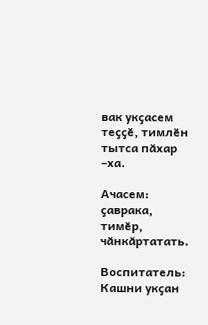вак укҫасем теҫҫӗ, тимлӗн тытса пӑхар –ха.

Ачасем: ҫаврака, тимӗр, чӑнкӑртатать.

Воспитатель: Кашни укҫан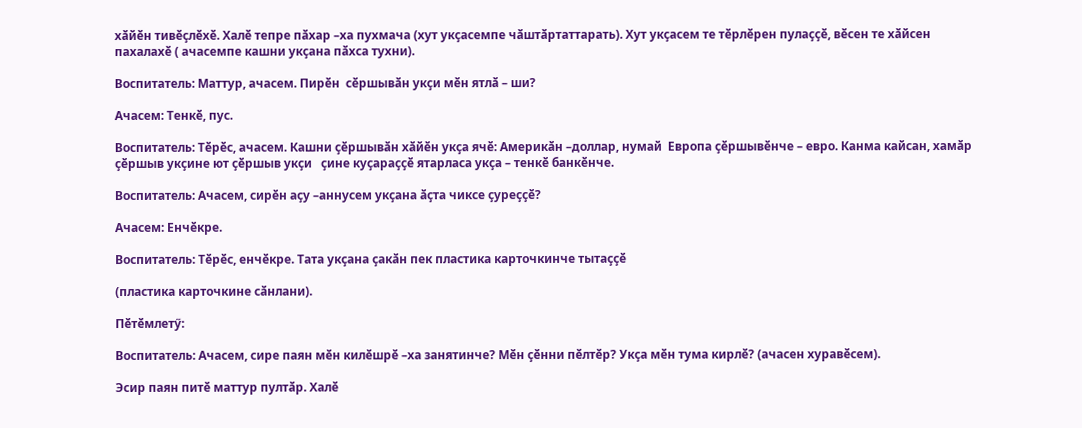хӑйӗн тивӗҫлӗхӗ. Халӗ тепре пӑхар –ха пухмача (хут укҫасемпе чӑштӑртаттарать). Хут укҫасем те тӗрлӗрен пулаҫҫӗ, вӗсен те хӑйсен пахалахӗ ( ачасемпе кашни укҫана пӑхса тухни).

Воспитатель: Маттур, ачасем. Пирӗн  сӗршывӑн укҫи мӗн ятлӑ – ши?

Ачасем: Тенкӗ, пус.

Воспитатель: Тӗрӗс, ачасем. Кашни ҫӗршывӑн хӑйӗн укҫа ячӗ: Америкӑн –доллар, нумай  Европа ҫӗршывӗнче – евро. Канма кайсан, хамӑр  ҫӗршыв укҫине ют ҫӗршыв укҫи   ҫине куҫараҫҫӗ ятарласа укҫа – тенкӗ банкӗнче.

Воспитатель: Ачасем, сирӗн аҫу –аннусем укҫана ӑҫта чиксе ҫуреҫҫӗ?

Ачасем: Енчӗкре.

Воспитатель: Тӗрӗс, енчӗкре. Тата укҫана ҫакӑн пек пластика карточкинче тытаҫҫӗ

(пластика карточкине сӑнлани).

Пӗтӗмлетӳ:

Воспитатель: Ачасем, сире паян мӗн килӗшрӗ –ха занятинче? Мӗн ҫӗнни пӗлтӗр? Укҫа мӗн тума кирлӗ? (ачасен хуравӗсем).

Эсир паян питӗ маттур пултӑр. Халӗ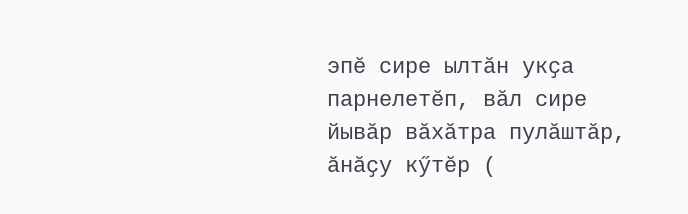эпӗ сире ылтӑн укҫа парнелетӗп, вӑл сире йывӑр вӑхӑтра пулӑштӑр, ӑнӑҫу кӳтӗр (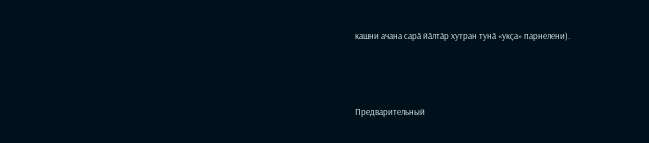кашни ачана сарӑ йӑлтӑр хутран тунӑ «укҫа» парнелени).





Предварительный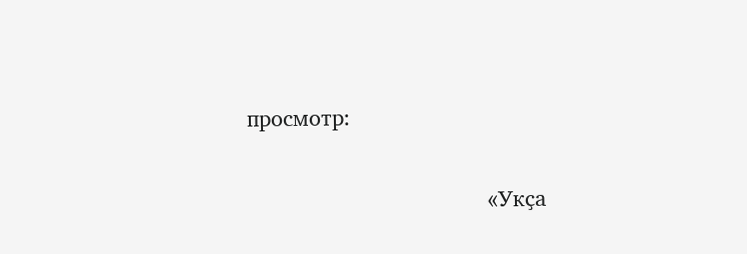просмотр:

                                        «Укҫа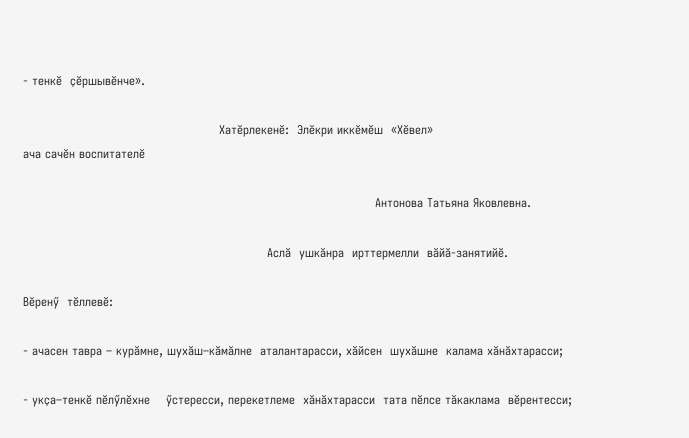- тенкӗ  ҫӗршывӗнче».

                                                 Хатӗрлекенӗ:  Элӗкри иккӗмӗш  «Хӗвел»                                                                                                                    ача сачӗн воспитателӗ

                                                                                        Антонова Татьяна Яковлевна.

                                                             Аслӑ  ушкӑнра  ирттермелли  вӑйӑ-занятийӗ.

Вӗренӳ  тĕллевĕ:

- ачасен тавра – курӑмне, шухӑш–кӑмӑлне  аталантарасси, хӑйсен  шухӑшне  калама хӑнӑхтарасси;

- укҫа–тенкӗ пӗлӳлӗхне    ӳстересси, перекетлеме  хӑнӑхтарасси  тата пӗлсе тӑкаклама  вӗрентесси;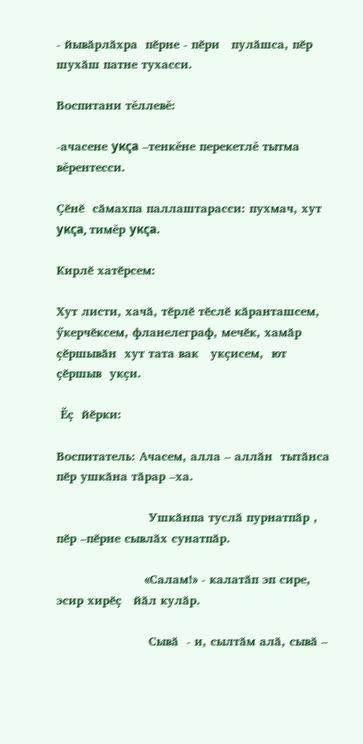- йывӑрлӑхра  пӗрне - пӗри   пулӑшса, пӗр  шухӑш патне тухасси.

Воспитани тĕллевĕ:

-ачасене укҁа –тенкĕне перекетлĕ тытма вĕрентесси.

Ҫӗнӗ  сӑмахпа паллаштарасси: пухмач, хут укҁа, тимĕр укҁа.

Кирлӗ хатӗрсем:

Хут листи, хачӑ, тӗрлӗ тӗслӗ кӑранташсем,  ӳкерчӗксем, фланелеграф, мечӗк, хамӑр  ҫӗршывӑн  хут тата вак   укҫисем,  ют   ҫӗршыв  укҫи.

 Ӗҫ  йӗрки:

Воспитатель: Ачасем, алла – аллӑн  тытӑнса  пӗр ушкӑна тӑрар –ха.

                       Ушкӑнпа туслӑ пурнатпӑр , пӗр –пӗрне сывлӑх сунатпӑр.

                      «Салам!» - калатӑп эп сире, эсир хирӗҫ   йӑл кулӑр.

                       Сывӑ  - и, сылтӑм алӑ, сывӑ –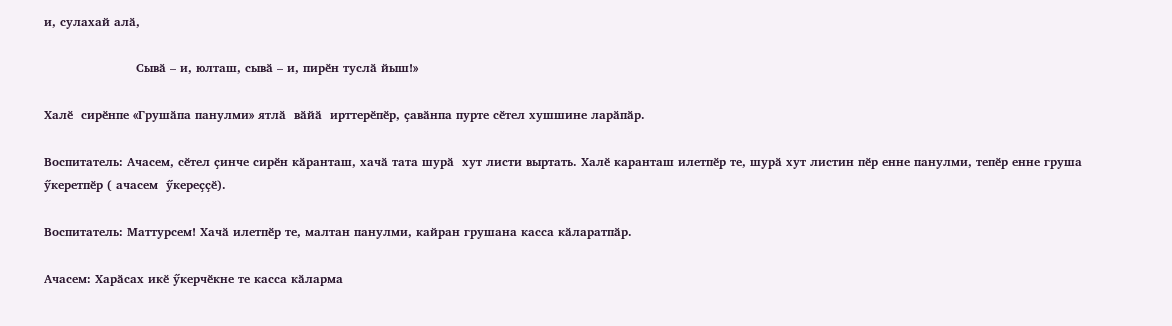и, сулахай алӑ,

                       Сывӑ – и, юлташ, сывӑ – и, пирӗн туслӑ йыш!»

Халӗ  сирӗнпе «Грушӑпа панулми» ятлӑ  вӑйӑ  ирттерӗпӗр, ҫавӑнпа пурте сӗтел хушшине ларӑпӑр.

Воспитатель: Ачасем, сӗтел ҫинче сирӗн кӑранташ, хачӑ тата шурӑ  хут листи выртать. Халӗ каранташ илетпӗр те, шурӑ хут листин пӗр енне панулми, тепӗр енне груша  ӳкеретпӗр ( ачасем  ӳкереҫҫӗ).

Воспитатель: Маттурсем! Хачӑ илетпӗр те, малтан панулми, кайран грушана касса кӑларатпӑр.

Ачасем: Харӑсах икӗ ӳкерчӗкне те касса кӑларма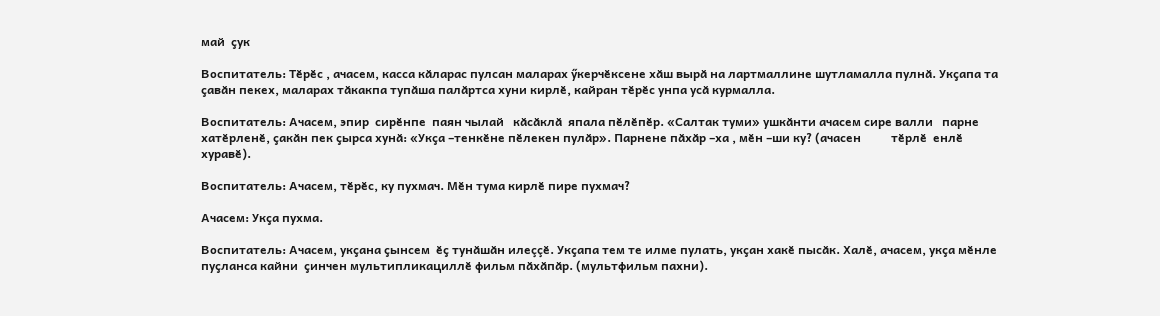май  ҫук

Воспитатель: Тӗрӗс , ачасем, касса кӑларас пулсан маларах ӳкерчӗксене хӑш вырӑ на лартмаллине шутламалла пулнӑ. Укҫапа та ҫавӑн пекех, маларах тӑкакпа тупӑша палӑртса хуни кирлӗ, кайран тӗрӗс унпа усӑ курмалла.

Воспитатель: Ачасем, эпир  сирӗнпе  паян чылай   кӑсӑклӑ  япала пӗлӗпӗр. «Салтак туми» ушкӑнти ачасем сире валли   парне хатӗрленӗ, ҫакӑн пек ҫырса хунӑ: «Укҫа –тенкӗне пӗлекен пулӑр». Парнене пӑхӑр –ха , мӗн –ши ку? (ачасен          тӗрлӗ  енлӗ  хуравӗ).

Воспитатель: Ачасем, тӗрӗс, ку пухмач. Мӗн тума кирлӗ пире пухмач?

Ачасем: Укҫа пухма.

Воспитатель: Ачасем, укҫана ҫынсем  ӗҫ тунӑшӑн илеççӗ. Укҫапа тем те илме пулать, укҫан хакӗ пысӑк. Халӗ, ачасем, укҫа мӗнле пуҫланса кайни  ҫинчен мультипликациллӗ фильм пӑхӑпӑр. (мультфильм пахни).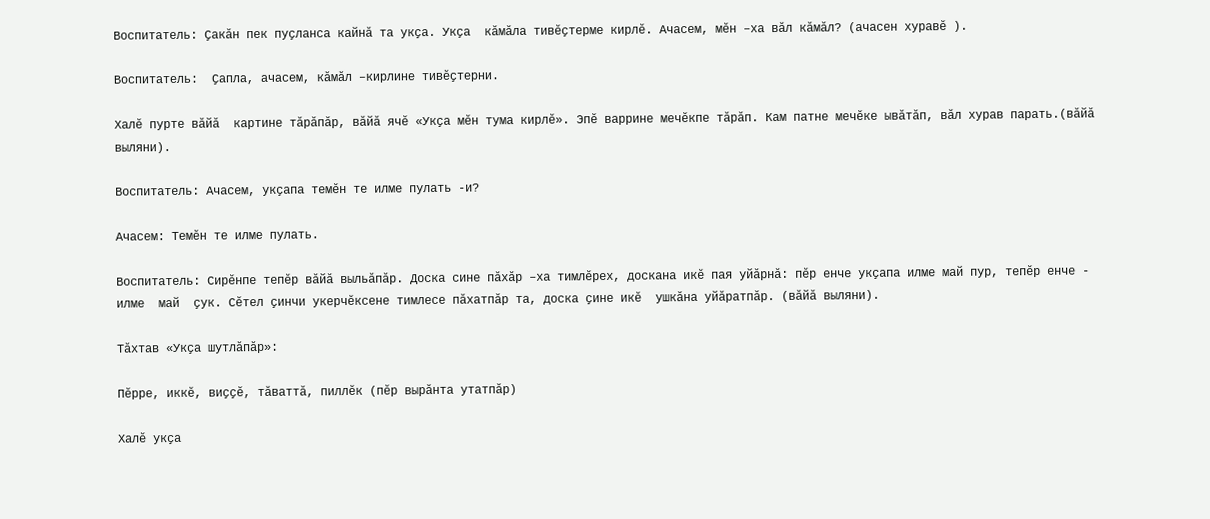Воспитатель: Ҫакӑн пек пуҫланса кайнӑ та укҫа. Укҫа  кӑмӑла тивӗҫтерме кирлӗ. Ачасем, мӗн –ха вӑл кӑмӑл? (ачасен хуравӗ ).

Воспитатель:  Ҫапла, ачасем, кӑмӑл –кирлине тивӗҫтерни.

Халӗ пурте вӑйӑ  картине тӑрӑпӑр, вӑйӑ ячӗ «Укҫа мӗн тума кирлӗ». Эпӗ варрине мечӗкпе тӑрӑп. Кам патне мечӗке ывӑтӑп, вӑл хурав парать.(вӑйӑ выляни).

Воспитатель: Ачасем, укҫапа темӗн те илме пулать -и?

Ачасем: Темӗн те илме пулать.

Воспитатель: Сирӗнпе тепӗр вӑйӑ выльӑпӑр. Доска сине пӑхӑр –ха тимлӗрех, доскана икӗ пая уйӑрнӑ: пӗр енче укҫапа илме май пур, тепӗр енче - илме  май  ҫук. Сӗтел ҫинчи укерчӗксене тимлесе пӑхатпӑр та, доска ҫине икӗ  ушкӑна уйӑратпӑр. (вӑйӑ выляни).

Тӑхтав «Укҫа шутлӑпӑр»:

Пӗрре, иккӗ, виҫҫӗ, тӑваттӑ, пиллӗк (пӗр вырӑнта утатпӑр)

Халӗ укҫа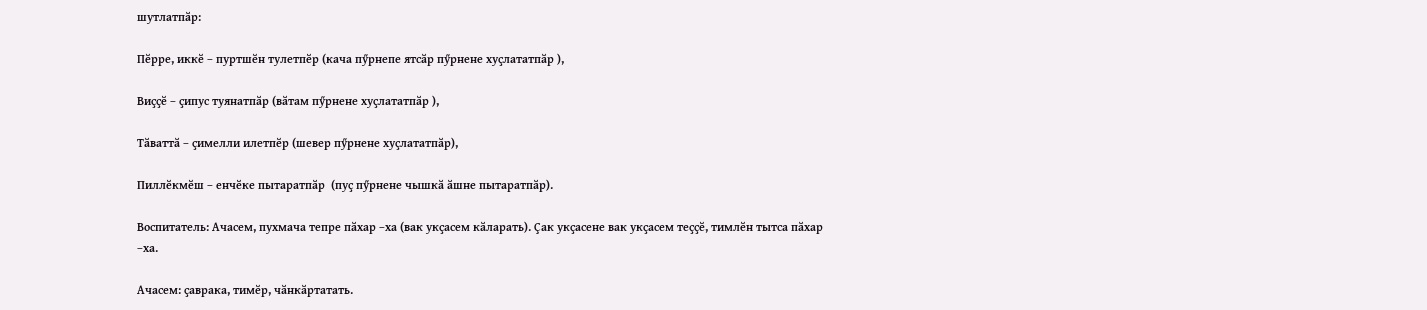шутлатпӑр:

Пӗрре, иккӗ – пуртшӗн тулетпӗр (кача пӳрнепе ятсӑр пӳрнене хуҫлататпӑр ),

Виҫҫӗ – ҫипус туянатпӑр (вӑтам пӳрнене хуҫлататпӑр ),

Тӑваттӑ – ҫимелли илетпӗр (шевер пӳрнене хуҫлататпӑр),

Пиллӗкмӗш – енчӗке пытаратпӑр  (пуҫ пӳрнене чышкӑ ӑшне пытаратпӑр).

Воспитатель: Ачасем, пухмача тепре пӑхар –ха (вак укҫасем кӑларать). Ҫак укҫасене вак укҫасем теҫҫӗ, тимлӗн тытса пӑхар –ха.

Ачасем: ҫаврака, тимӗр, чӑнкӑртатать.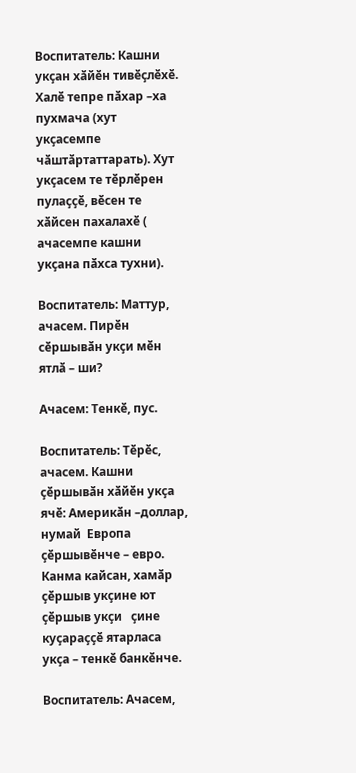Воспитатель: Кашни укҫан хӑйӗн тивӗҫлӗхӗ. Халӗ тепре пӑхар –ха пухмача (хут укҫасемпе чӑштӑртаттарать). Хут укҫасем те тӗрлӗрен пулаҫҫӗ, вӗсен те хӑйсен пахалахӗ ( ачасемпе кашни укҫана пӑхса тухни).

Воспитатель: Маттур, ачасем. Пирӗн  сӗршывӑн укҫи мӗн ятлӑ – ши?

Ачасем: Тенкӗ, пус.

Воспитатель: Тӗрӗс, ачасем. Кашни ҫӗршывӑн хӑйӗн укҫа ячӗ: Америкӑн –доллар, нумай  Европа ҫӗршывӗнче – евро. Канма кайсан, хамӑр  ҫӗршыв укҫине ют ҫӗршыв укҫи   ҫине куҫараҫҫӗ ятарласа укҫа – тенкӗ банкӗнче.

Воспитатель: Ачасем,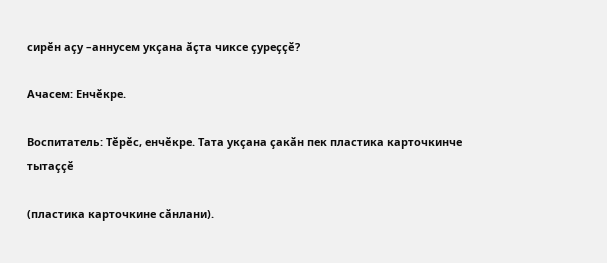сирӗн аҫу –аннусем укҫана ӑҫта чиксе ҫуреҫҫӗ?

Ачасем: Енчӗкре.

Воспитатель: Тӗрӗс, енчӗкре. Тата укҫана ҫакӑн пек пластика карточкинче тытаҫҫӗ

(пластика карточкине сӑнлани).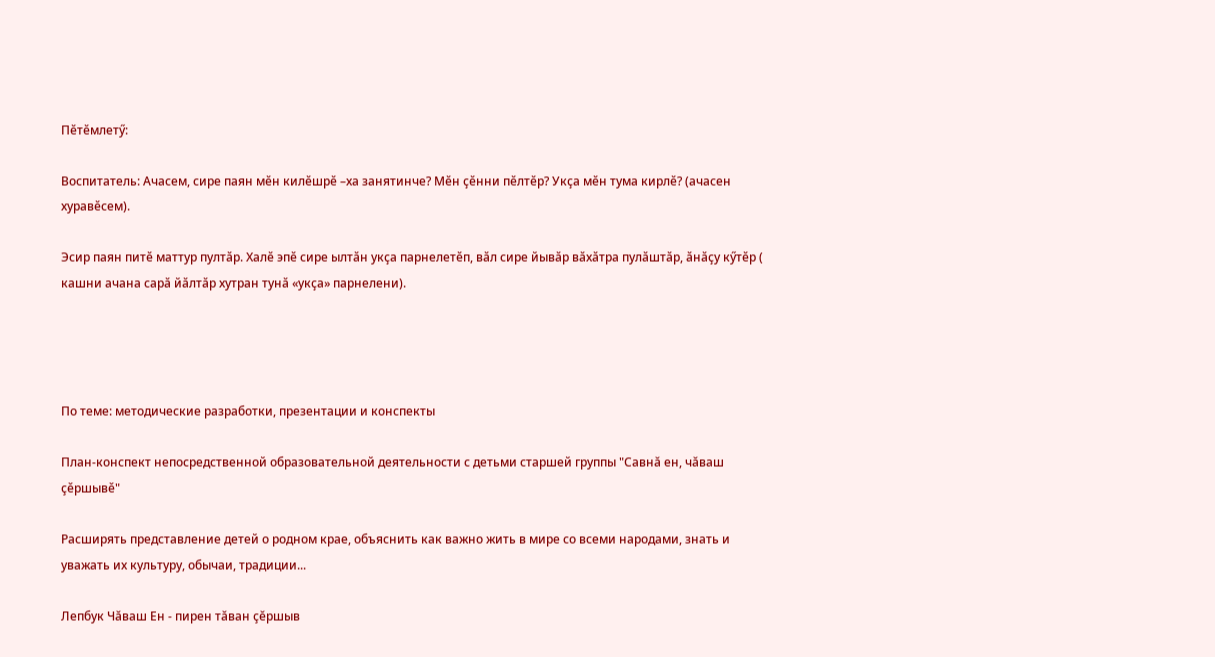Пӗтӗмлетӳ:

Воспитатель: Ачасем, сире паян мӗн килӗшрӗ –ха занятинче? Мӗн ҫӗнни пӗлтӗр? Укҫа мӗн тума кирлӗ? (ачасен хуравӗсем).

Эсир паян питӗ маттур пултӑр. Халӗ эпӗ сире ылтӑн укҫа парнелетӗп, вӑл сире йывӑр вӑхӑтра пулӑштӑр, ӑнӑҫу кӳтӗр ( кашни ачана сарӑ йӑлтӑр хутран тунӑ «укҫа» парнелени).




По теме: методические разработки, презентации и конспекты

План-конспект непосредственной образовательной деятельности с детьми старшей группы "Савнă ен, чăваш çěршывě"

Расширять представление детей о родном крае, объяснить как важно жить в мире со всеми народами, знать и уважать их культуру, обычаи, традиции...

Лепбук Чăваш Ен - пирен тăван çĕршыв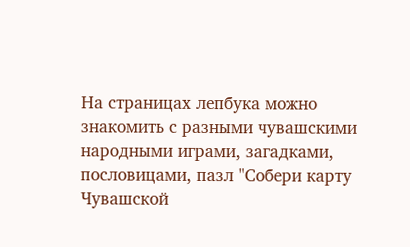На страницах лепбука можно знакомить с разными чувашскими народными играми, загадками, пословицами, пазл "Собери карту Чувашской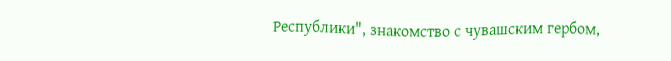Республики", знакомство с чувашским гербом,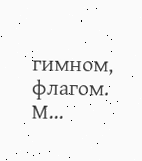гимном, флагом. М...